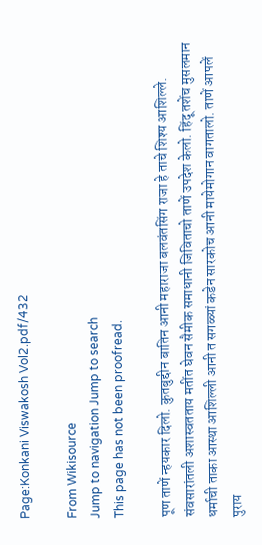Page:Konkani Viswakosh Vol2.pdf/432

From Wikisource
Jump to navigation Jump to search
This page has not been proofread.

पूण ताणें न्हयकार दिलो. कुतबुद्दीन बातिन आनी महाराजा बलवंतसिंग राजा हे ताचे शिश्य आशिल्ले. संवसारांतली अशास्वतताय मतींत घेवन सैमीक समाधानी जिविताचो ताणें उपदेश केलो. हिंदू तशेंच मुसलमान धर्माची ताका आस्था आशिल्ली आनी त सगळ्यां कडेन सारकोच आनी मायेमोगान वागतालो. ताणें आपलें पुराय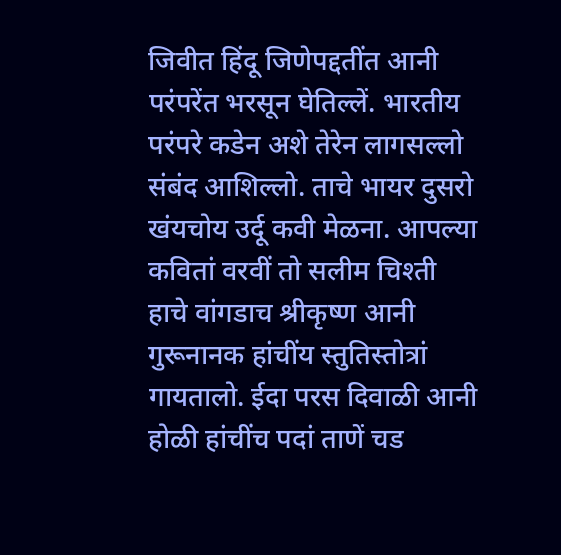जिवीत हिंदू जिणेपद्दतींत आनी परंपरेंत भरसून घेतिल्लें. भारतीय परंपरे कडेन अशे तेरेन लागसल्लो संबंद आशिल्लो. ताचे भायर दुसरो खंयचोय उर्दू कवी मेळना. आपल्या कवितां वरवीं तो सलीम चिश्ती हाचे वांगडाच श्रीकृष्ण आनी गुरूनानक हांचींय स्तुतिस्तोत्रां गायतालो. ईदा परस दिवाळी आनी होळी हांचींच पदां ताणें चड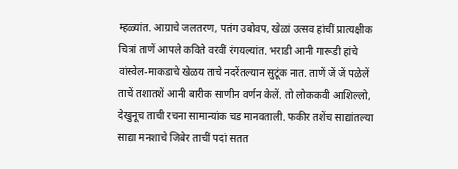म्हळ्यांत. आग्राचे जलतरण, पतंग उबोवप, खेळां उत्सव हांचीं प्रात्यक्षीक चित्रां ताणें आपले कविते वरवीं रंगयल्यांत. भराडी आनी गारूडी हांचे वांस्वेल-माकडाचे खेळय ताचे नदरेंतल्यान सुटूंक नात. ताणें जें जें पळेलें ताचें तशातशें आनी बारीक साणीन वर्णन केलें. तो लोककवी आशिल्लो, देखुनूच ताची रचना सामान्यांक चड मानवताली. फकीर तशेंच साद्यांतल्या साद्या मनशाचे जिबेर ताचीं पदां सतत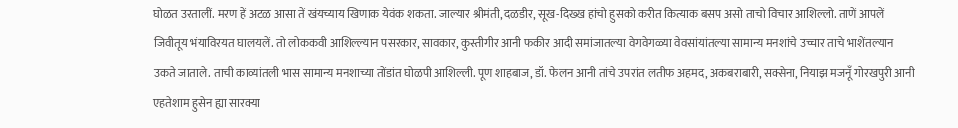घोळत उरतालीं. मरण हें अटळ आसा तें खंयच्याय खिणाक येवंक शकता. जाल्यार श्रीमंती, दळडीर, सूख-दिख्ख हांचो हुसको करीत कित्याक बसप असो ताचो विचार आशिल्लो. ताणें आपलें जिवीतूय भंयाविरयत घालयलें. तो लोककवी आशिल्ल्यान पसरकार, सावकार, कुस्तीगीर आनी फकीर आदी समांजातल्या वेगवेगळ्या वेवसांयांतल्या सामान्य मनशांचे उच्चार ताचे भाशेंतल्यान उकते जाताले. ताची काव्यांतली भास सामान्य मनशाच्या तोंडांत घोळपी आशिल्ली. पूण शाहबाज, डॉ. फेलन आनी तांचे उपरांत लतीफ अहमद, अकबराबारी, सक्सेना, नियाझ मजनूँ गोरखपुरी आनी एहतेशाम हुसेन ह्या सारक्या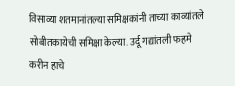विसाव्या शतमानांतल्या समिक्षकांनी ताच्या काव्यांतले सोबीतकायेची समिक्षा केल्या. उर्दू गद्यांतली फहमे करीन हाचे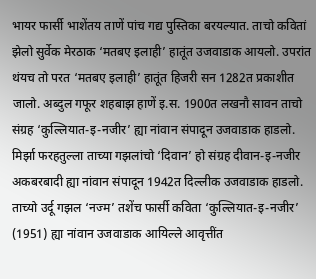भायर फार्सी भाशेंतय ताणें पांच गद्य पुस्तिका बरयल्यात. ताचो कवितां झेलो सुर्वेक मेरठाक ‘मतबए इलाही’ हातूंत उजवाडाक आयलो. उपरांत थंयच तो परत ‘मतबए इलाही’ हातूंत हिजरी सन 1282त प्रकाशीत जालो. अब्दुल गफूर शहबाझ हाणें इ.स. 1900त लखनौ सावन ताचो संग्रह ‘कुल्लियात-इ-नजीर’ ह्या नांवान संपादून उजवाडाक हाडलो. मिर्झा फरहतुल्ला ताच्या गझलांचो ‘दिवान’ हो संग्रह दीवान-इ-नजीर अकबरबादी ह्या नांवान संपादून 1942त दिल्लीक उजवाडाक हाडलो. ताच्यो उर्दू गझल ‘नज्म’ तशेंच फार्सी कविता ‘कुल्लियात-इ-नजीर’ (1951) ह्या नांवान उजवाडाक आयिल्ले आवृत्तींत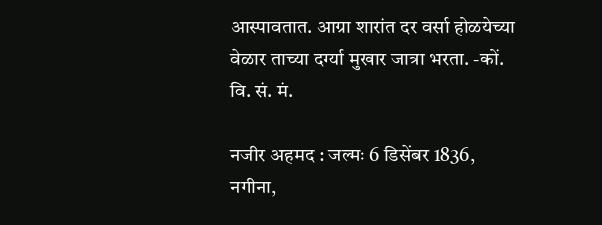आस्पावतात. आग्रा शारांत दर वर्सा होळयेच्या वेळार ताच्या दर्ग्या मुखार जात्रा भरता. -कों. वि. सं. मं.

नजीर अहमद : जल्मः 6 डिसेंबर 1836, नगीना,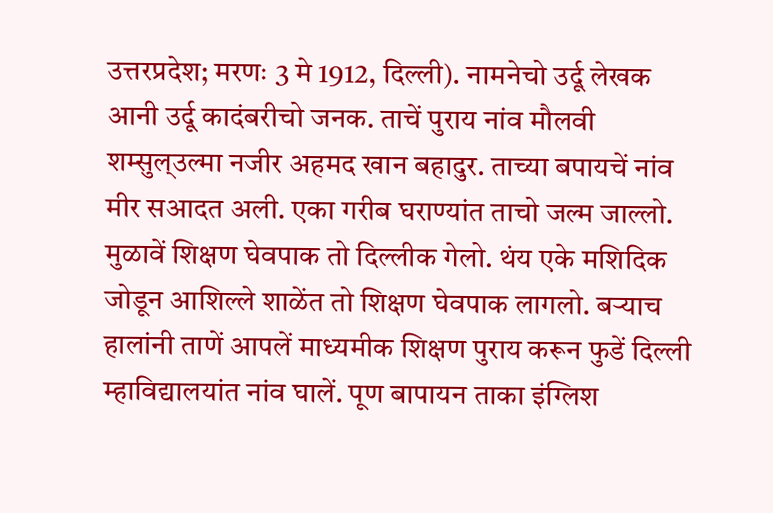उत्तरप्रदेश; मरणः 3 मे 1912, दिल्ली). नामनेचो उर्दू लेखक आनी उर्दू कादंबरीचो जनक. ताचें पुराय नांव मौलवी शम्सुल्उल्मा नजीर अहमद खान बहादुर. ताच्या बपायचें नांव मीर सआदत अली. एका गरीब घराण्यांत ताचो जल्म जाल्लो. मुळावें शिक्षण घेवपाक तो दिल्लीक गेलो. थंय एके मशिदिक जोडून आशिल्ले शाळेंत तो शिक्षण घेवपाक लागलो. बऱ्याच हालांनी ताणें आपलें माध्यमीक शिक्षण पुराय करून फुडें दिल्ली म्हाविद्यालयांत नांव घालें. पूण बापायन ताका इंग्लिश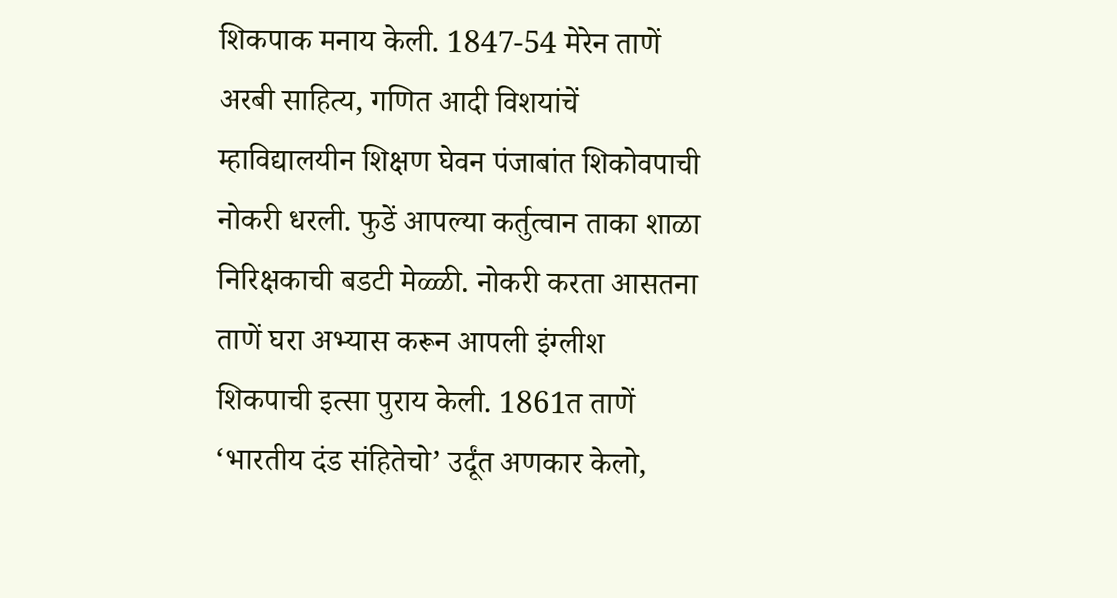शिकपाक मनाय केली. 1847-54 मेरेन ताणें अरबी साहित्य, गणित आदी विशयांचें म्हाविद्यालयीन शिक्षण घेवन पंजाबांत शिकोवपाची नोकरी धरली. फुडें आपल्या कर्तुत्वान ताका शाळा निरिक्षकाची बडटी मेळ्ळी. नोकरी करता आसतना ताणें घरा अभ्यास करून आपली इंग्लीश शिकपाची इत्सा पुराय केली. 1861त ताणें ‘भारतीय दंड संहितेचो’ उर्दूंत अणकार केलो,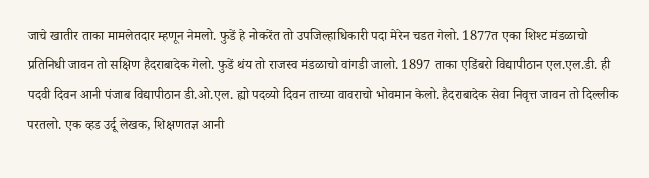जाचे खातीर ताका मामलेतदार म्हणून नेमलो. फुडें हे नोकरेंत तो उपजिल्हाधिकारी पदा मेरेन चडत गेलो. 1877त एका शिश्ट मंडळाचो प्रतिनिधी जावन तो सक्षिण हैदराबादेक गेलो. फुडें थंय तो राजस्व मंडळाचो वांगडी जालो. 1897 ताका एडिंबरो विद्यापीठान एल.एल.डी. ही पदवी दिवन आनी पंजाब विद्यापीठान डी.ओ.एल. ह्यो पदव्यो दिवन ताच्या वावराचो भोवमान केलो. हैदराबादेक सेवा निवृत्त जावन तो दिल्लीक परतलो. एक व्हड उर्दू लेखक, शिक्षणतज्ञ आनी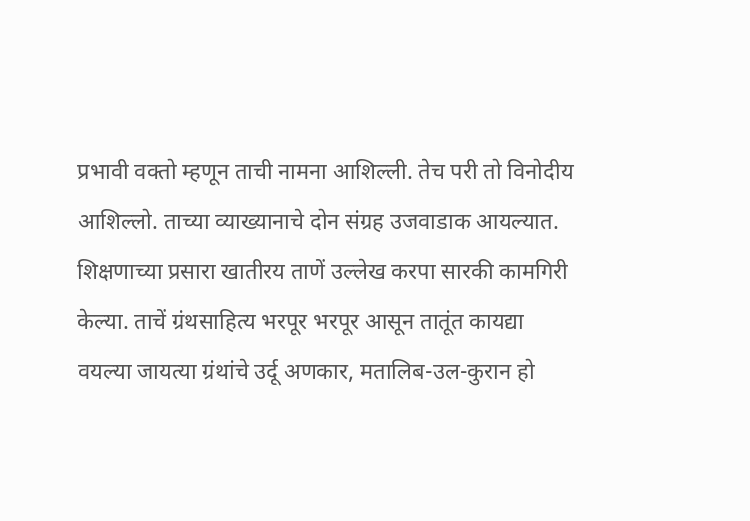प्रभावी वक्तो म्हणून ताची नामना आशिल्ली. तेच परी तो विनोदीय आशिल्लो. ताच्या व्याख्यानाचे दोन संग्रह उजवाडाक आयल्यात. शिक्षणाच्या प्रसारा खातीरय ताणें उल्लेख करपा सारकी कामगिरी केल्या. ताचें ग्रंथसाहित्य भरपूर भरपूर आसून तातूंत कायद्या वयल्या जायत्या ग्रंथांचे उर्दू अणकार, मतालिब-उल-कुरान हो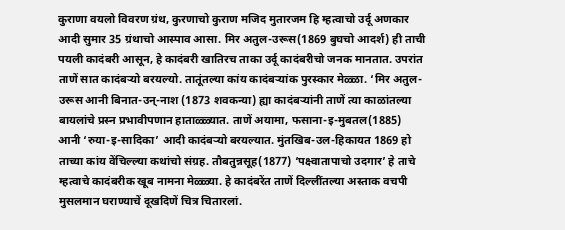कुराणा वयलो विवरण ग्रंथ, कुरणाचो कुराण मजिद मुतारजम हि म्हत्वाचो उर्दू अणकार आदी सुमार 35 ग्रंथाचो आस्पाव आसा. मिर अतुल-उरूस(1869 बुघचो आदर्श) ही ताची पयली कादंबरी आसून, हे कादंबरी खातिरच ताका उर्दू कादंबरीचो जनक मानतात. उपरांत ताणें सात कादंबऱ्यो बरयल्यो. तातूंतल्या कांय कादंबऱ्यांक पुरस्कार मेळ्ळा. ‘मिर अतुल-उरूस आनी बिनात-उन्-नाश (1873 शवकन्या) ह्या कादंबऱ्यांनी ताणें त्या काळांतल्या बायलांचे प्रस्न प्रभावीपणान हाताळ्ळ्यात. ताणें अयामा, फसाना-इ-मुबतल(1885) आनी ‘रुया-इ-सादिका’ आदी कादंबऱ्यो बरयल्यात. मुंतखिब-उल-हिकायत 1869 हो ताच्या कांय वेंचिल्ल्या कथांचो संग्रह. तौबतुन्नसूह(1877) ‘पक्ष्वातापाचो उदगार’ हे ताचे म्हत्वाचे कादंबरीक खूब नामना मेळ्ळ्या. हे कादंबरेंत ताणें दिल्लींतल्या अस्ताक वचपी मुसलमान घराण्याचें दूखदिणें चित्र चितारलां.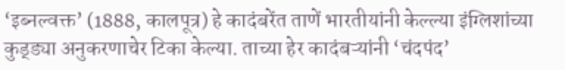‘इब्नल्वक्त’ (1888, कालपूत्र) हे कादंबरेंत ताणें भारतीयांनी केल्ल्या इंग्लिशांच्या कुड्ड्या अनुकरणाचेर टिका केल्या. ताच्या हेर कादंबऱ्यांनी ‘चंदपंद’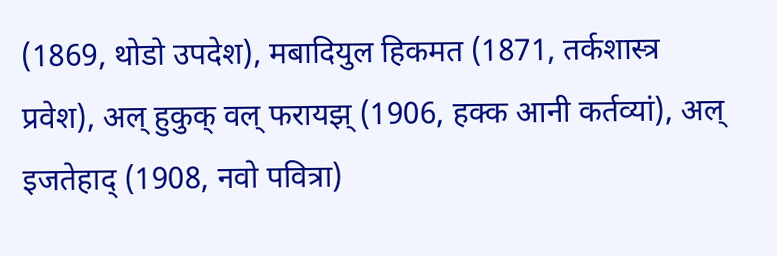(1869, थोडो उपदेश), मबादियुल हिकमत (1871, तर्कशास्त्र प्रवेश), अल् हुकुक् वल् फरायझ् (1906, हक्क आनी कर्तव्यां), अल् इजतेहाद् (1908, नवो पवित्रा)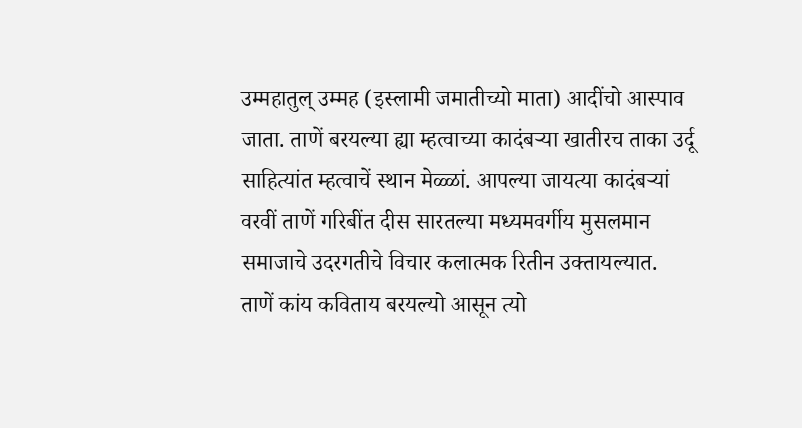उम्महातुल् उम्मह (इस्लामी जमातीच्यो माता) आदींचो आस्पाव जाता. ताणें बरयल्या ह्या म्हत्वाच्या कादंबऱ्या खातीरच ताका उर्दू साहित्यांत म्हत्वाचें स्थान मेळ्ळां. आपल्या जायत्या कादंबऱ्यां वरवीं ताणें गरिबींत दीस सारतल्या मध्यमवर्गीय मुसलमान समाजाचे उदरगतीचे विचार कलात्मक रितीन उक्तायल्यात. ताणें कांय कविताय बरयल्यो आसून त्यो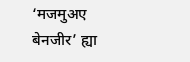‘मजमुअए बेनजीर’ ह्या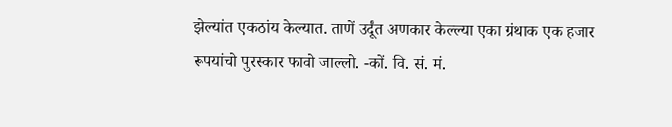झेल्यांत एकठांय केल्यात. ताणें उर्दूंत अणकार केल्ल्या एका ग्रंथाक एक हजार रूपयांचो पुरस्कार फावो जाल्लो. -कों. वि. सं. मं.